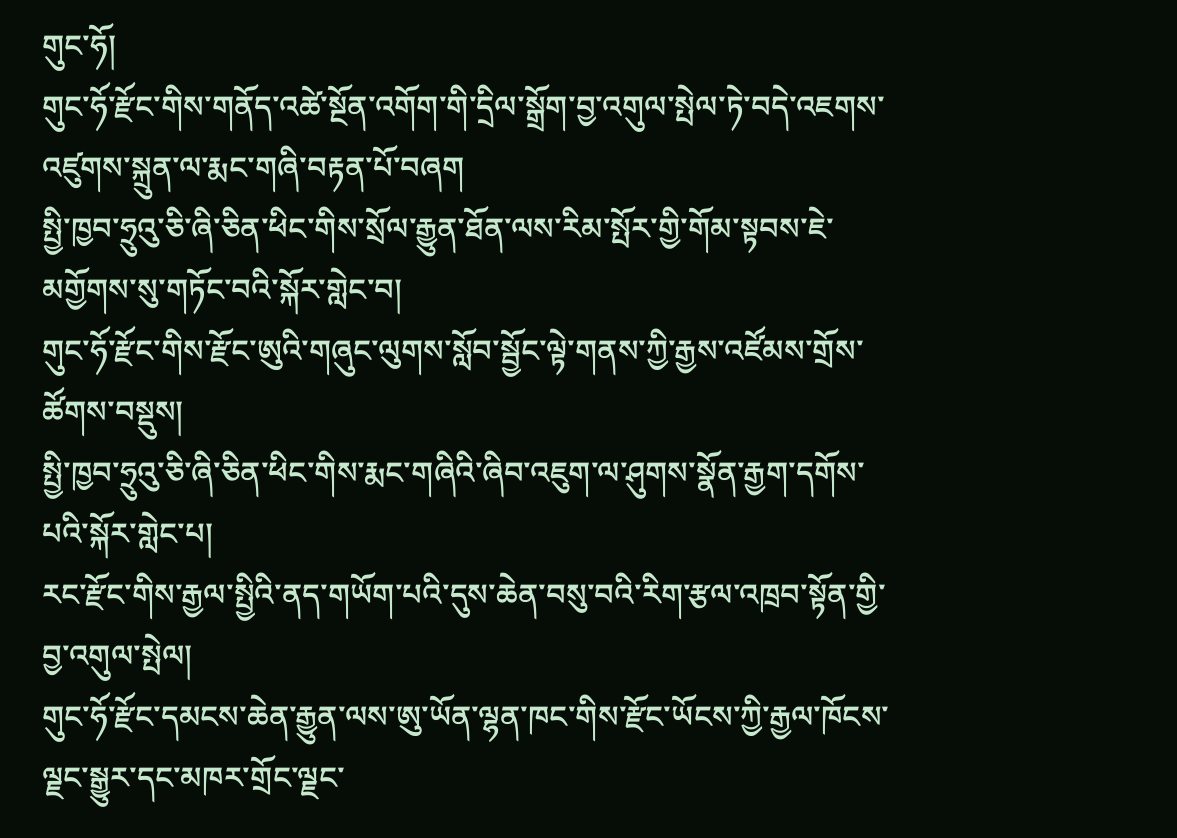གུང་ཧོ།
གུང་ཧོ་རྫོང་གིས་གནོད་འཚེ་སྔོན་འགོག་གི་དྲིལ་སྒྲོག་བྱ་འགུལ་སྤེལ་ཏེ་བདེ་འཇགས་འཛུགས་སྐྲུན་ལ་རྨང་གཞི་བརྟན་པོ་བཞག
སྤྱི་ཁྱབ་ཧྲུའུ་ཅི་ཞི་ཅིན་ཕིང་གིས་སྲོལ་རྒྱུན་ཐོན་ལས་རིམ་སྤོར་གྱི་གོམ་སྟབས་ཇེ་མགྱོགས་སུ་གཏོང་བའི་སྐོར་གླེང་བ།
གུང་ཧོ་རྫོང་གིས་རྫོང་ཨུའི་གཞུང་ལུགས་སློབ་སྦྱོང་ལྟེ་གནས་ཀྱི་རྒྱས་འཛོམས་གྲོས་ཚོགས་བསྡུས།
སྤྱི་ཁྱབ་ཧྲུའུ་ཅི་ཞི་ཅིན་ཕིང་གིས་རྨང་གཞིའི་ཞིབ་འཇུག་ལ་ཤུགས་སྣོན་རྒྱག་དགོས་པའི་སྐོར་གླེང་པ།
རང་རྫོང་གིས་རྒྱལ་སྤྱིའི་ནད་གཡོག་པའི་དུས་ཆེན་བསུ་བའི་རིག་རྩལ་འཁྲབ་སྟོན་གྱི་བྱ་འགུལ་སྤེལ།
གུང་ཧོ་རྫོང་དམངས་ཆེན་རྒྱུན་ལས་ཨུ་ཡོན་ལྷན་ཁང་གིས་རྫོང་ཡོངས་ཀྱི་རྒྱལ་ཁོངས་ལྗང་སྒྱུར་དང་མཁར་གྲོང་ལྗང་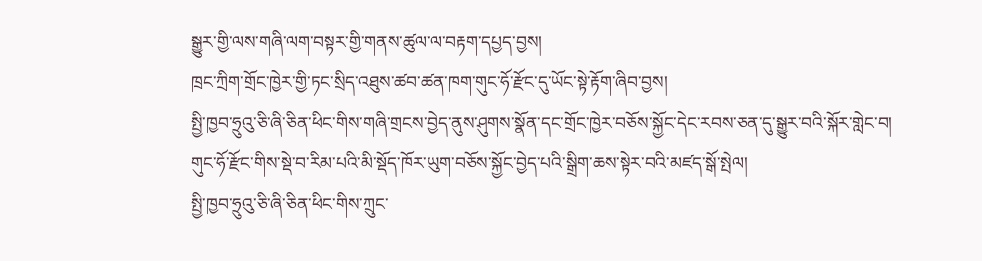སྒྱུར་གྱི་ལས་གཞི་ལག་བསྟར་གྱི་གནས་ཚུལ་ལ་བརྟག་དཔྱད་བྱས།
ཁྲང་ཀྲིག་གྲོང་ཁྱེར་གྱི་ཏང་སྲིད་འཐུས་ཚབ་ཚན་ཁག་གུང་ཧོ་རྫོང་དུ་ཡོང་སྟེ་རྟོག་ཞིབ་བྱས།
སྤྱི་ཁྱབ་ཧྲུའུ་ཅི་ཞི་ཅིན་ཕིང་གིས་གཞི་གྲངས་བྱེད་ནུས་ཤུགས་སྣོན་དང་གྲོང་ཁྱེར་བཅོས་སྐྱོང་དེང་རབས་ཅན་དུ་སྒྱུར་བའི་སྐོར་གླེང་བ།
གུང་ཧོ་རྫོང་གིས་སྡེ་བ་རིམ་པའི་མི་སྡོད་ཁོར་ཡུག་བཅོས་སྐྱོང་བྱེད་པའི་སྒྲིག་ཆས་སྟེར་བའི་མཛད་སྒོ་སྤེལ།
སྤྱི་ཁྱབ་ཧྲུའུ་ཅི་ཞི་ཅིན་ཕིང་གིས་ཀྲུང་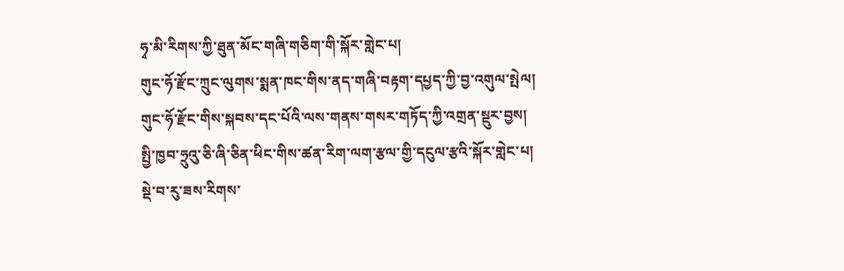ཧྭ་མི་རིགས་ཀྱི་ཐུན་མོང་གཞི་གཅིག་གི་སྐོར་གླེང་པ།
གུང་ཧོ་རྫོང་ཀྲུང་ལུགས་སྨན་ཁང་གིས་ནད་གཞི་བརྟག་དཔྱད་ཀྱི་བྱ་འགུལ་སྤེལ།
གུང་ཧོ་རྫོང་གིས་སྐབས་དང་པོའི་ལས་གནས་གསར་གཏོད་ཀྱི་འགྲན་སྡུར་བྱས།
སྤྱི་ཁྱབ་ཧྲུའུ་ཅི་ཞི་ཅིན་ཕིང་གིས་ཚན་རིག་ལག་རྩལ་གྱི་དངུལ་རྩའི་སྐོར་གླེང་པ།
སྡེ་བ་རུ་ཟས་རིགས་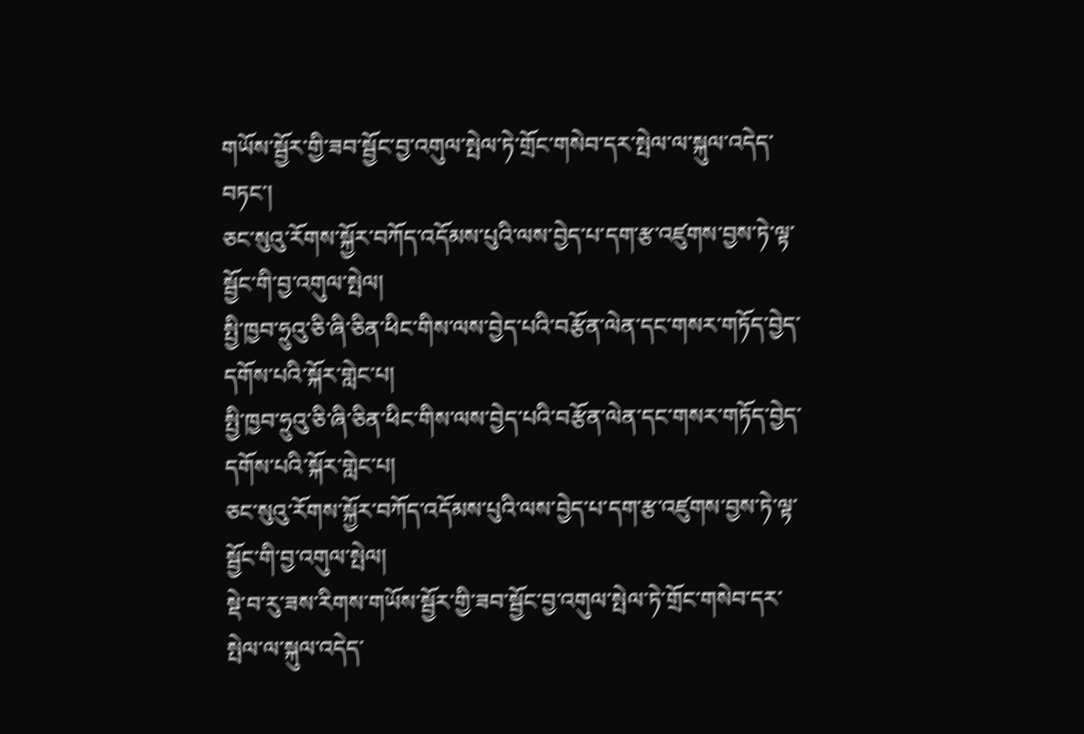གཡོས་སྦྱོར་གྱི་ཟབ་སྦྱོང་བྱ་འགུལ་སྤེལ་ཏེ་གྲོང་གསེབ་དར་སྤེལ་ལ་སྐུལ་འདེད་བཏང་།
ཅང་སུའུ་རོགས་སྐྱོར་བཀོད་འདོམས་པུའི་ལས་བྱེད་པ་དག་རྩ་འཛུགས་བྱས་ཏེ་ལྟ་སྦྱོང་གི་བྱ་འགུལ་སྤེལ།
སྤྱི་ཁྱབ་ཧྲུའུ་ཅི་ཞི་ཅིན་ཕིང་གིས་ལས་བྱེད་པའི་བརྩོན་ལེན་དང་གསར་གཏོད་བྱེད་དགོས་པའི་སྐོར་གླེང་པ།
སྤྱི་ཁྱབ་ཧྲུའུ་ཅི་ཞི་ཅིན་ཕིང་གིས་ལས་བྱེད་པའི་བརྩོན་ལེན་དང་གསར་གཏོད་བྱེད་དགོས་པའི་སྐོར་གླེང་པ།
ཅང་སུའུ་རོགས་སྐྱོར་བཀོད་འདོམས་པུའི་ལས་བྱེད་པ་དག་རྩ་འཛུགས་བྱས་ཏེ་ལྟ་སྦྱོང་གི་བྱ་འགུལ་སྤེལ།
སྡེ་བ་རུ་ཟས་རིགས་གཡོས་སྦྱོར་གྱི་ཟབ་སྦྱོང་བྱ་འགུལ་སྤེལ་ཏེ་གྲོང་གསེབ་དར་སྤེལ་ལ་སྐུལ་འདེད་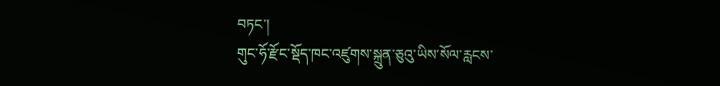བཏང་།
གུང་ཧོ་རྫོང་སྡོད་ཁང་འཛུགས་སྐྲུན་ཅུའུ་ཡིས་སོལ་རླངས་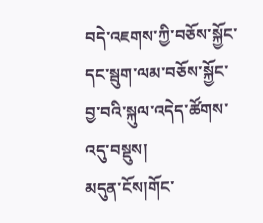བདེ་འཇགས་ཀྱི་བཅོས་སྐྱོང་དང་སྦུག་ལམ་བཅོས་སྐྱོང་བྱ་བའི་སྐུལ་འདེད་ཚོགས་འདུ་བསྡུས།
མདུན་ངོས།གོང་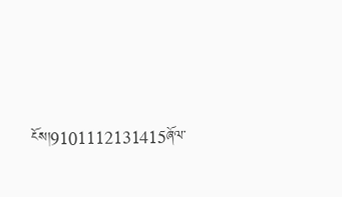ངོས།9101112131415ཞོལ་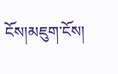ངོས།མཇུག་ངོས།